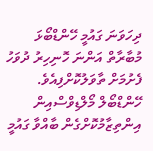ދިހަވަނަ ގައުމީ ހޭންޑްބޯޅަ މުބާރާތް އަންނަ ހޮނިހިރު ދުވަހު ފެށުމަށް ތާވަލުކޮށްފިއެވެ.
ހޭންޑްބޯލް މޯލްޑިވްސްއިން އިންތިޒާމުކޮށްގެން ބާއްވާ ގައުމީ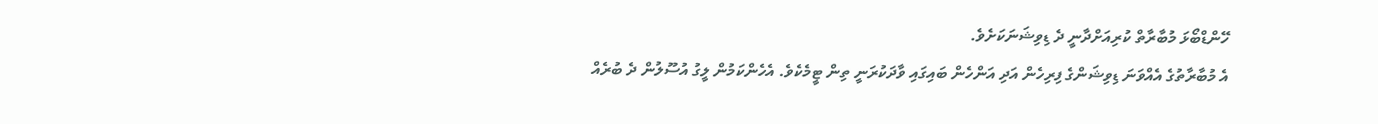ހޭންޑްބޯޅަ މުބާރާތް ކުރިއަށްދާނީ ދެ ޑިވިޝަނަކަށެވެ.
އެ މުބާރާތުގެ އެއްވަނަ ޑިވިޝަންގެ ފިރިހެން އަދި އަންހެން ބައިގައި ވާދަކުރަނީ ތިން ޓީމެކެވެ. އެހެންކަމުން ލީގު އުސޫލުން ދެ ބުރެއް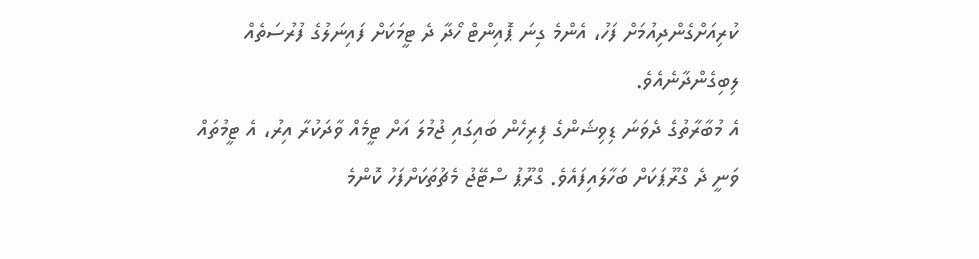ކުރިއަށްގެންދިއުމަށް ފަހު، އެންމެ ގިނަ ޕޮއިންޓް ހޯދާ ދެ ޓީމަކަށް ފައިނަލުގެ ފުރުސަތެއް ލިބިގެންދާނެއެވެ.
އެ މުބާރާތުގެ ދެވަނަ ޑިވިޝަންގެ ފިރިހެން ބައިގައި ޖުމުލަ އަށް ޓީމެއް ވާދަކުރާ އިރު، އެ ޓީމުތައް ވަނީ ދެ ގްރޫޕަކަށް ބަހާލައިފައެވެ. ގްރޫޕު ސްޓޭޖު މެޗުތަކަށްފަހު ކޮންމެ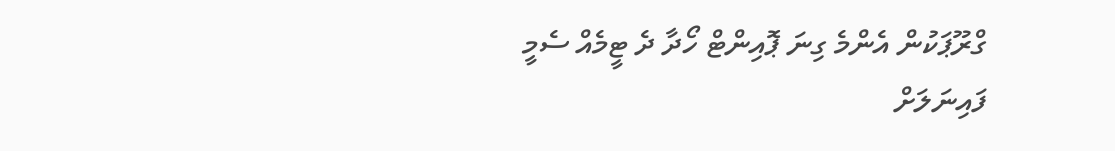ގްރޫޕަކުން އެންމެ ގިނަ ޕޮއިންޓް ހޯދާ ދެ ޓީމެއް ސެމީ ފައިނަލަށް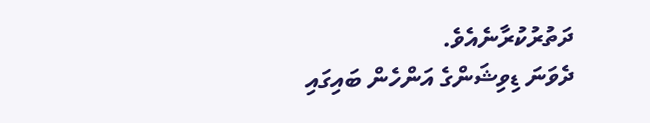ދަތުރުކުރާނެއެވެ.
ދެވަނަ ޑިވިޝަންގެ އަންހެން ބައިގައި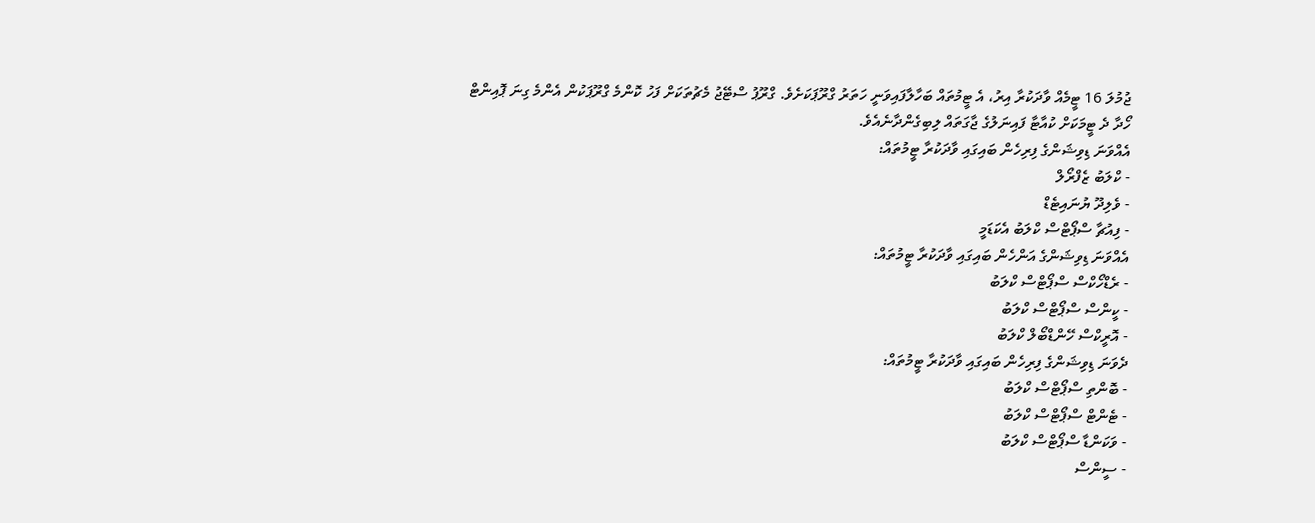ޖުމުލަ 16 ޓީމެއް ވާދަކުރާ އިރު، އެ ޓީމުތައް ބަހާލާފައިވަނީ ހަތަރު ގްރޫޕަކަށެވެ. ގްރޫޕު ސްޓޭޖު މެޗުތަކަށް ފަހު ކޮންމެ ގްރޫޕަކުން އެންމެ ގިނަ ޕޮއިންޓް ހޯދާ ދެ ޓީމަކަށް ކުއާޓާ ފައިނަލުގެ ޖާގަތައް ލިބިގެންދާނެއެވެ.
އެއްވަނަ ޑިވިޝަންގެ ފިރިހެން ބައިގައި ވާދަކުރާ ޓީމުތައް:
- ކްލަބު ޒެފްރޯލް
- ވެލިދޫ ޔުނައިޓެޑް
- ފިއުޗާ ސްޕޯޓްސް ކްލަބު އެކަޑަމީ
އެއްވަނަ ޑިވިޝަންގެ އަންހެން ބައިގައި ވާދަކުރާ ޓީމުތައް:
- ރެޑްހޯކްސް ސްޕޯޓްސް ކްލަބު
- ކީންސް ސްޕޯޓްސް ކްލަބު
- އޮރީކްސް ހޭންޑްބޯލް ކްލަބު
ދެވަނަ ޑިވިޝަންގެ ފިރިހެން ބައިގައި ވާދަކުރާ ޓީމުތައް:
- ބޮންތި ސްޕޯޓްސް ކްލަބު
- ޓެންޓް ސްޕޯޓްސް ކްލަބު
- ވަކަންޑާ ސްޕޯޓްސް ކްލަބު
- ސީންސް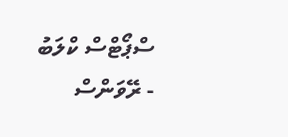ސްޕޯޓްސް ކްލަބު
- ރޭވަންސް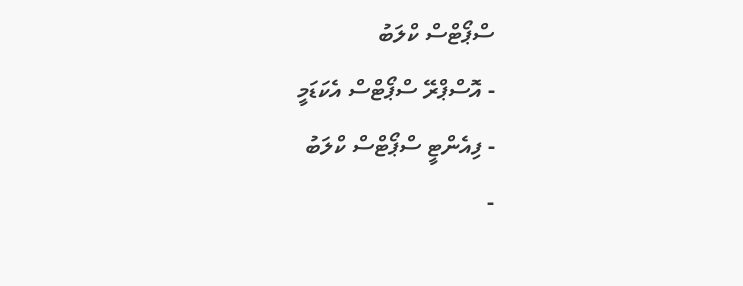ސްޕޯޓްސް ކްލަބު
- އޮސްޕްރޭ ސްޕޯޓްސް އެކަޑަމީ
- ފިއެންޓީ ސްޕޯޓްސް ކްލަބު
-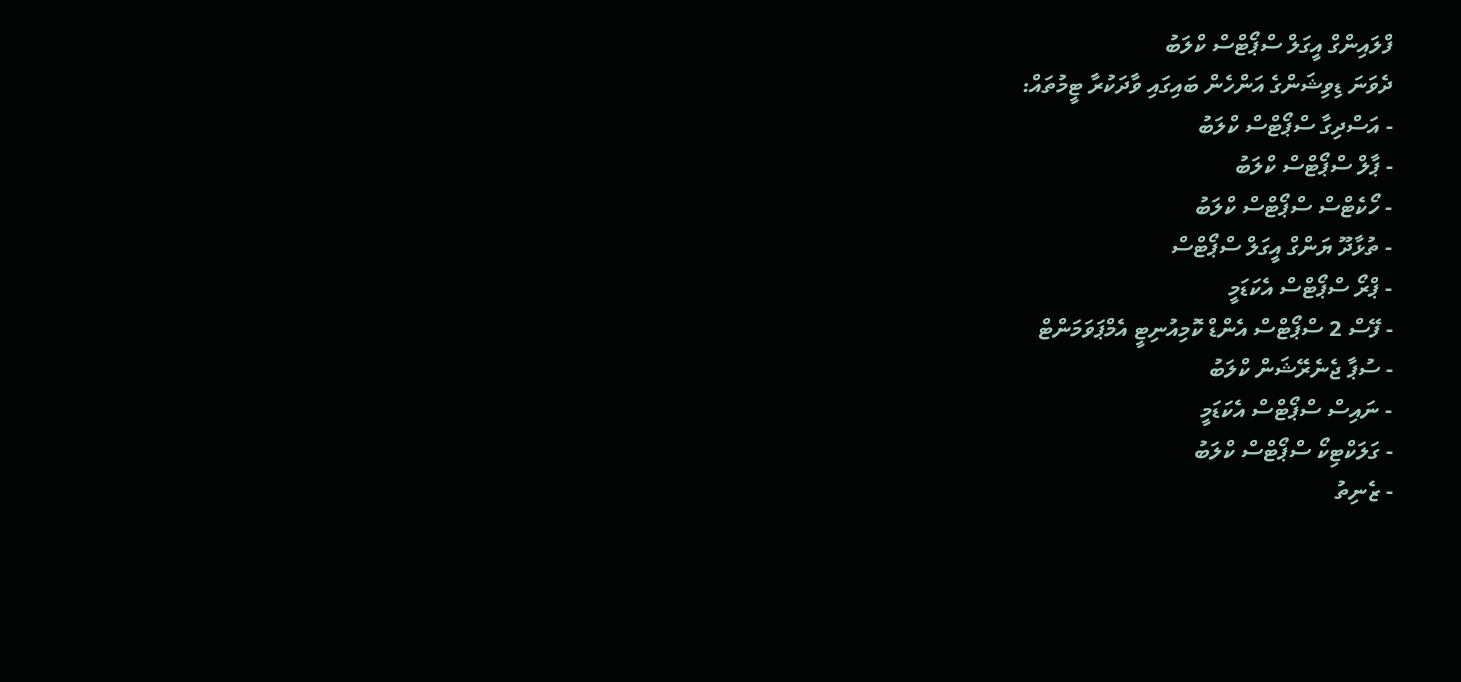ފްލައިންގް އީގަލް ސްޕޯޓްސް ކްލަބު
ދެވަނަ ޑިވިޝަންގެ އަންހެން ބައިގައި ވާދަކުރާ ޓީމުތައް:
- އަސްދިގާ ސްޕޯޓްސް ކްލަބު
- ޕާލް ސްޕޯޓްސް ކްލަބު
- ހޯކެޓްސް ސްޕޯޓްސް ކްލަބު
- ތުޅާދޫ ޔަންގް އީގަލް ސްޕޯޓްސް
- ޕްރޯ ސްޕޯޓްސް އެކަޑަމީ
- ފޭސް 2 ސްޕޯޓްސް އެންޑް ކޮމިއުނިޓީ އެމްޕަވަމަންޓް
- ސުޕާ ޖެނެރޭޝަން ކްލަބު
- ނައިސް ސްޕޯޓްސް އެކަޑަމީ
- ގަލަކްޓިކޯ ސްޕޯޓްސް ކްލަބު
- ޒެނިތު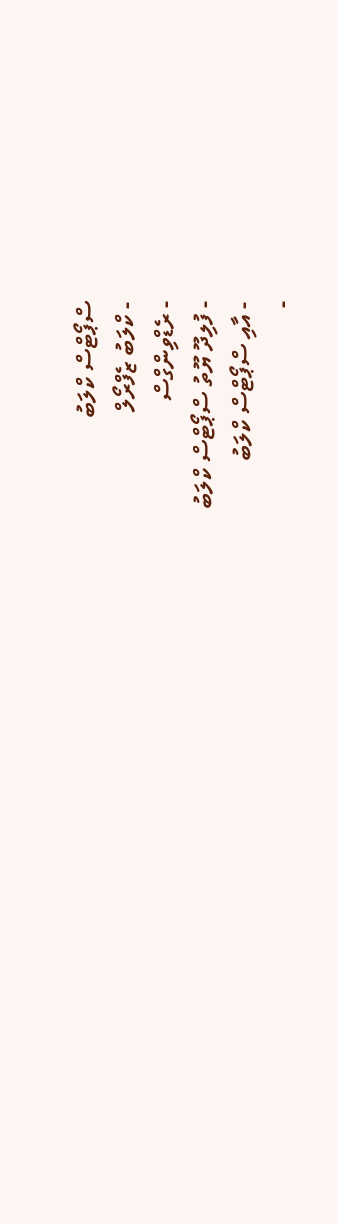ސްޕޯޓްސް ކްލަބު
- ކްލަބު ޒެފްރޯލް
- ރެޑްވިންގްސް
- ފުލިދޫ ޔޫތު ސްޕޯޓްސް ކްލަބު
- އާއި ސްޕޯޓްސް ކްލަބު
-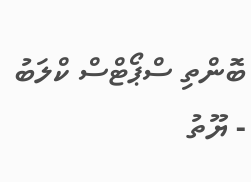ބޮންތި ސްޕޯޓްސް ކްލަބު
- ޔޫތު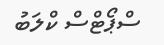ސްޕޯޓްސް ކްލަބު